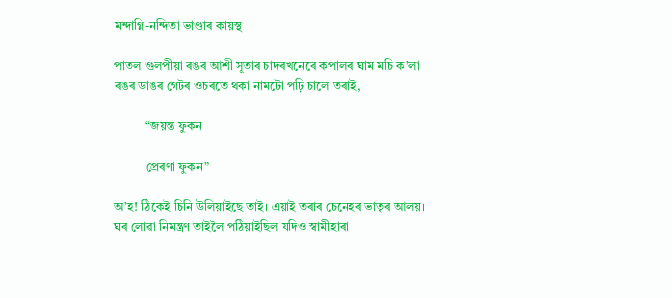মন্দাগ্নি-নন্দিতা ভাণ্ডাৰ কায়স্থ

পাতল গুলপীয়া ৰঙৰ আশী সূতাৰ চাদৰখনেৰে কপালৰ ঘাম মচি ক’লা ৰঙৰ ডাঙৰ গেটৰ ওচৰতে থকা নামটো পঢ়ি চালে তৰাই,

          “জয়ন্ত ফুকন

          প্ৰেৰণা ফুকন”

অ’হ! ঠিকেই চিনি উলিয়াইছে তাই। এয়াই তৰাৰ চেনেহৰ ভাতৃৰ আলয়। ঘৰ লোৱা নিমন্ত্ৰণ তাইলৈ পঠিয়াইছিল যদিও স্বামীহাৰা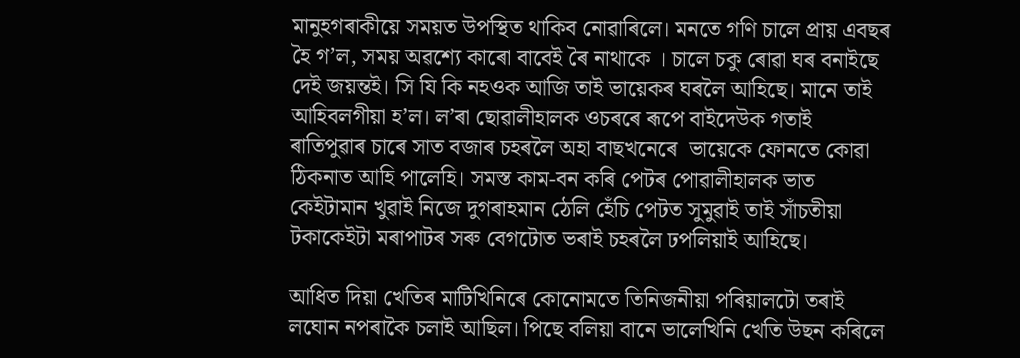মানুহগৰাকীয়ে সময়ত উপস্থিত থাকিব নোৱাৰিলে। মনতে গণি চালে প্ৰায় এবছৰ হৈ গ’ল, সময় অৱশ্যে কাৰো বাবেই ৰৈ নাথাকে । চালে চকু ৰোৱা ঘৰ বনাইছে দেই জয়ন্তই। সি যি কি নহওক আজি তাই ভায়েকৰ ঘৰলৈ আহিছে। মানে তাই আহিবলগীয়া হ’ল। ল’ৰা ছোৱালীহালক ওচৰৰে ৰূপে বাইদেউক গতাই ৰাতিপুৱাৰ চাৰে সাত বজাৰ চহৰলৈ অহা বাছখনেৰে  ভায়েকে ফোনতে কোৱা ঠিকনাত আহি পালেহি। সমস্ত কাম-বন কৰি পেটৰ পোৱালীহালক ভাত কেইটামান খুৱাই নিজে দুগৰাহমান ঠেলি হেঁচি পেটত সুমুৱাই তাই সাঁচতীয়া টকাকেইটা মৰাপাটৰ সৰু বেগটোত ভৰাই চহৰলৈ ঢপলিয়াই আহিছে।

আধিত দিয়া খেতিৰ মাটিখিনিৰে কোনোমতে তিনিজনীয়া পৰিয়ালটো তৰাই লঘোন নপৰাকৈ চলাই আছিল। পিছে বলিয়া বানে ভালেখিনি খেতি উছন কৰিলে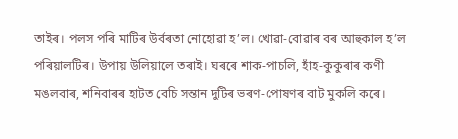তাইৰ। পলস পৰি মাটিৰ উৰ্বৰতা নোহোৱা হ’ল। খোৱা-বোৱাৰ বৰ আহুকাল হ’ল পৰিয়ালটিৰ। উপায় উলিয়ালে তৰাই। ঘৰৰে শাক-পাচলি, হাঁহ-কুকুৰাৰ কণী মঙলবাৰ, শনিবাৰৰ হাটত বেচি সন্তান দুটিৰ ভৰণ-পোষণৰ বাট মুকলি কৰে।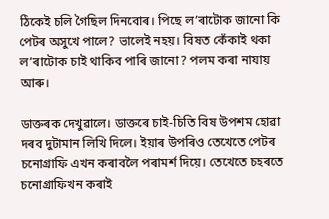ঠিকেই চলি গৈছিল দিনবোৰ। পিছে ল’ৰাটোক জানো কি পেটৰ অসুখে পালে? ভালেই নহয়। বিষত কেঁকাই থকা ল’ৰাটোক চাই থাকিব পাৰি জানো? পলম কৰা নাযায় আৰু।

ডাক্তৰক দেখুৱালে। ডাক্তৰে চাই-চিতি বিষ উপশম হোৱা দৰব দুটামান লিখি দিলে। ইয়াৰ উপৰিও তেখেতে পেটৰ চনোগ্ৰাফি এখন কৰাবলৈ পৰামৰ্শ দিয়ে। তেখেতে চহৰতে চনোগ্ৰাফিখন কৰাই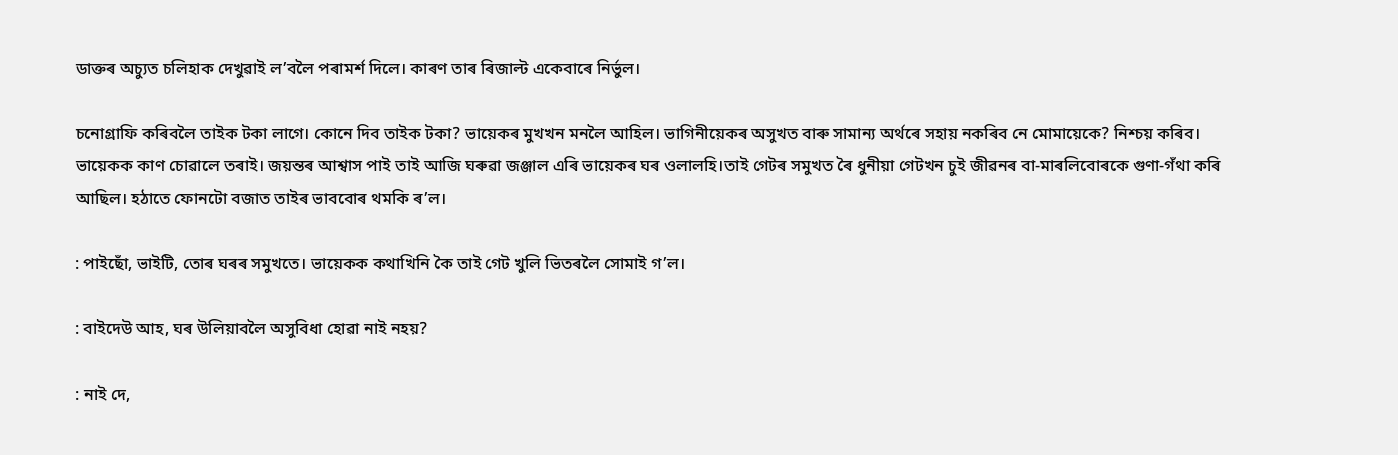ডাক্তৰ অচ্যুত চলিহাক দেখুৱাই ল’বলৈ পৰামৰ্শ দিলে। কাৰণ তাৰ ৰিজাল্ট একেবাৰে নিৰ্ভুল।

চনোগ্ৰাফি কৰিবলৈ তাইক টকা লাগে। কোনে দিব তাইক টকা? ভায়েকৰ মুখখন মনলৈ আহিল। ভাগিনীয়েকৰ অসুখত বাৰু সামান্য অৰ্থৰে সহায় নকৰিব নে মোমায়েকে? নিশ্চয় কৰিব। ভায়েকক কাণ চোৱালে তৰাই। জয়ন্তৰ আশ্বাস পাই তাই আজি ঘৰুৱা জঞ্জাল এৰি ভায়েকৰ ঘৰ ওলালহি।তাই গেটৰ সমুখত ৰৈ ধুনীয়া গেটখন চুই জীৱনৰ বা-মাৰলিবোৰকে গুণা-গঁথা কৰি আছিল। হঠাতে ফোনটো বজাত তাইৰ ভাববোৰ থমকি ৰ’ল।

: পাইছোঁ, ভাইটি, তোৰ ঘৰৰ সমুখতে। ভায়েকক কথাখিনি কৈ তাই গেট খুলি ভিতৰলৈ সোমাই গ’ল।

: বাইদেউ আহ, ঘৰ উলিয়াবলৈ অসুবিধা হোৱা নাই নহয়?

: নাই দে,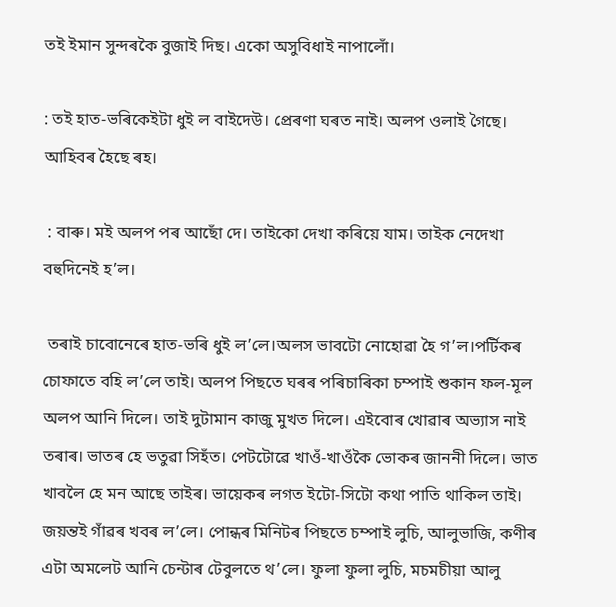তই ইমান সুন্দৰকৈ বুজাই দিছ। একো অসুবিধাই নাপালোঁ।

: তই হাত-ভৰিকেইটা ধুই ল বাইদেউ। প্ৰেৰণা ঘৰত নাই। অলপ ওলাই গৈছে। আহিবৰ হৈছে ৰহ।

 : বাৰু। মই অলপ পৰ আছোঁ দে। তাইকো দেখা কৰিয়ে যাম। তাইক নেদেখা বহুদিনেই হ’ল।

 তৰাই চাবোনেৰে হাত-ভৰি ধুই ল’লে।অলস ভাবটো নোহোৱা হৈ গ’ল।পৰ্টিকৰ চোফাতে বহি ল’লে তাই। অলপ পিছতে ঘৰৰ পৰিচাৰিকা চম্পাই শুকান ফল-মূল অলপ আনি দিলে। তাই দুটামান কাজু মুখত দিলে। এইবোৰ খোৱাৰ অভ্যাস নাই তৰাৰ। ভাতৰ হে ভতুৱা সিহঁত। পেটটোৱে খাওঁ-খাওঁকৈ ভোকৰ জাননী দিলে। ভাত খাবলৈ হে মন আছে তাইৰ। ভায়েকৰ লগত ইটো-সিটো কথা পাতি থাকিল তাই। জয়ন্তই গাঁৱৰ খবৰ ল’লে। পোন্ধৰ মিনিটৰ পিছতে চম্পাই লুচি, আলুভাজি, কণীৰ এটা অমলেট আনি চেন্টাৰ টেবুলতে থ’লে। ফুলা ফুলা লুচি, মচমচীয়া আলু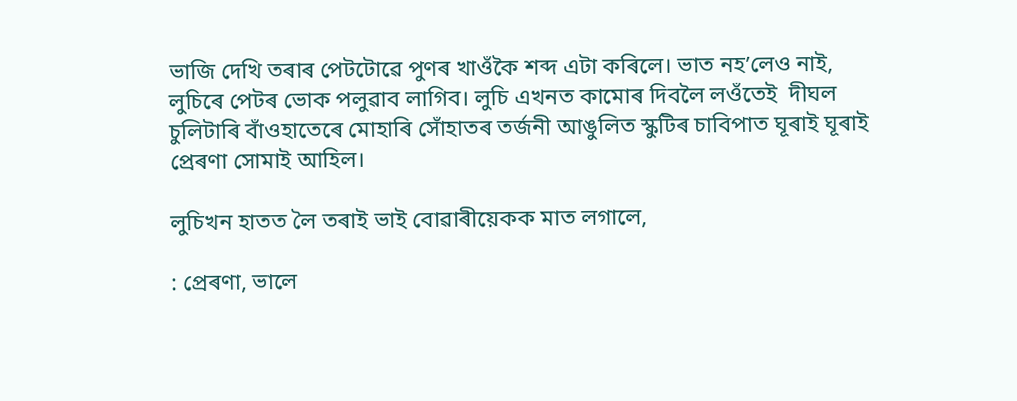ভাজি দেখি তৰাৰ পেটটোৱে পুণৰ খাওঁকৈ শব্দ এটা কৰিলে। ভাত নহ’লেও নাই, লুচিৰে পেটৰ ভোক পলুৱাব লাগিব। লুচি এখনত কামোৰ দিবলৈ লওঁতেই  দীঘল চুলিটাৰি বাঁওহাতেৰে মোহাৰি সোঁহাতৰ তৰ্জনী আঙুলিত স্কুটিৰ চাবিপাত ঘূৰাই ঘূৰাই প্ৰেৰণা সোমাই আহিল।

লুচিখন হাতত লৈ তৰাই ভাই বোৱাৰীয়েকক মাত লগালে,

: প্ৰেৰণা, ভালে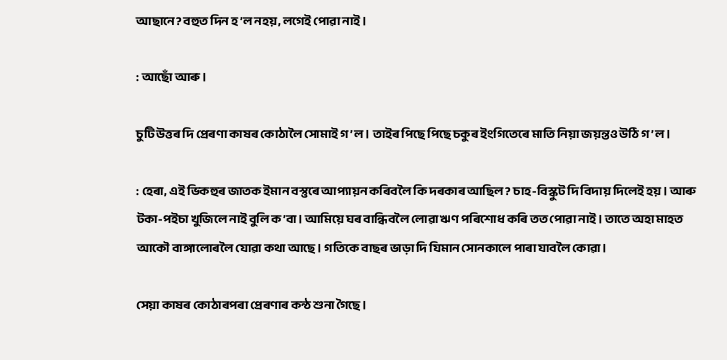আছানে? বহুত দিন হ’ল নহয়, লগেই পোৱা নাই।

: আছোঁ আৰু।

চুটি উত্তৰ দি প্ৰেৰণা কাষৰ কোঠালৈ সোমাই গ’ল। তাইৰ পিছে পিছে চকুৰ ইংগিতেৰে মাতি নিয়া জয়ন্তও উঠি গ’ল।

: হেৰা, এই ভিকহুৰ জাতক ইমান বস্তুৰে আপ্যায়ন কৰিবলৈ কি দৰকাৰ আছিল? চাহ-বিস্কুট দি বিদায় দিলেই হয়। আৰু টকা-পইচা খুজিলে নাই বুলি ক’বা। আমিয়ে ঘৰ বান্ধিবলৈ লোৱা ঋণ পৰিশোধ কৰি তত পোৱা নাই। তাতে অহা মাহত আকৌ বাঙ্গালোৰলৈ যোৱা কথা আছে। গতিকে বাছৰ ভাড়া দি যিমান সোনকালে পাৰা যাবলৈ কোৱা।

সেয়া কাষৰ কোঠাৰপৰা প্ৰেৰণাৰ কন্ঠ শুনা গৈছে।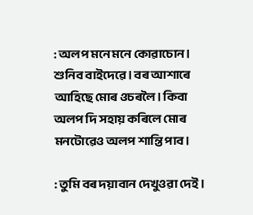: অলপ মনে মনে কোৱাচোন। শুনিব বাইদেৱে। বৰ আশাৰে আহিছে মোৰ ওচৰলৈ। কিবা অলপ দি সহায় কৰিলে মোৰ মনটোৱেও অলপ শান্তি পাব।

: তুমি বৰ দয়াবান দেখুওৱা দেই।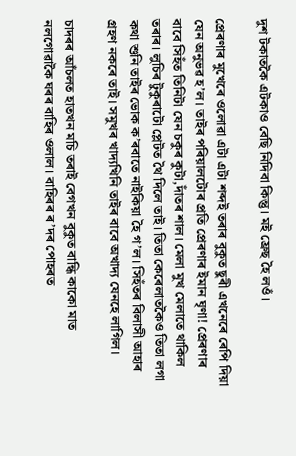দুশ টকাতকৈ এটকাও বেছি নিদিবা কিন্তু। মই ফ্ৰেছ হৈ লওঁ।

প্ৰেৰণাৰ মুখেৰে ওলোৱা এটা এটা শব্দই তৰাৰ বুকুত ছুৰী এখনেৰে ৰেপি দিয়া যেন অনুভৱ হ’ল। তাইৰ পৰিয়ালটোৰ প্ৰতি প্ৰেৰণাৰ ইমান ঘৃণা! প্ৰেৰণাৰ বাবে সিহঁত তিনিটা যেন চকুৰ কুটা,দাঁতৰ শাল। মেলা মুখ মেলাতে থাকিল তৰাৰ। লুচিৰ টুকুৰাটো প্লেটত থৈ দিলে তাই। তিতা কেৰেলাতকৈও তিতা লগা কথা শুনি তাইৰ ভোক ক’ৰবাতে নাইকিয়া হৈ গ’ল। সিহঁতৰ বিলাসী আহাৰ গ্ৰহণ নকৰে তাই। সমুখৰ খাদ্যখিনি তাইৰ বাবে অখাদ্য যেনহে লাগিল।

চাদৰৰ আঁচলত হাতখন মচি তৰাই বেগখন বুকুত বান্ধি কাকো মাত নলগোৱাকৈ ঘৰৰ বাহিৰ ওলাল। বাহিৰৰ ৰ’দৰ পোহৰত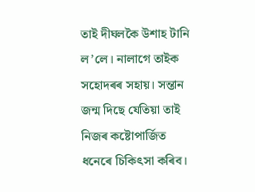তাই দীঘলকৈ উশাহ টানি ল’লে। নালাগে তাইক সহোদৰৰ সহায়। সন্তান জন্ম দিছে যেতিয়া তাই নিজৰ কষ্টোপাৰ্জিত ধনেৰে চিকিৎসা কৰিব।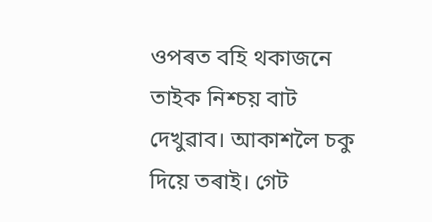ওপৰত বহি থকাজনে তাইক নিশ্চয় বাট দেখুৱাব। আকাশলৈ চকু দিয়ে তৰাই। গেট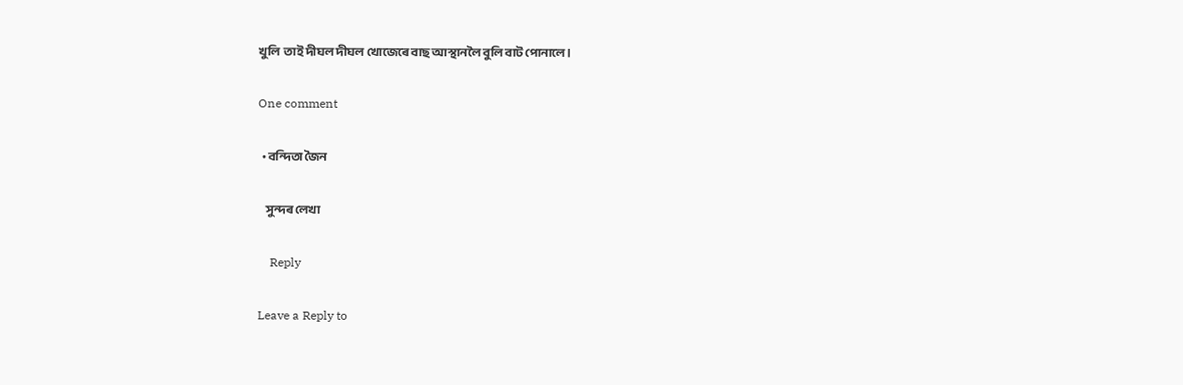খুলি  তাই দীঘল দীঘল খোজেৰে বাছ আস্থানলৈ বুলি বাট পোনালে।

One comment

  • বন্দিতা জৈন

    সুন্দৰ লেখা

    Reply

Leave a Reply to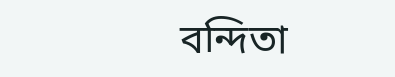বন্দিতা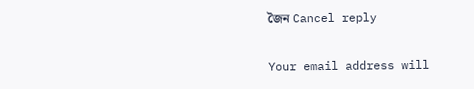জৈন Cancel reply

Your email address will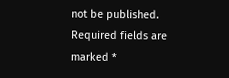not be published. Required fields are marked *